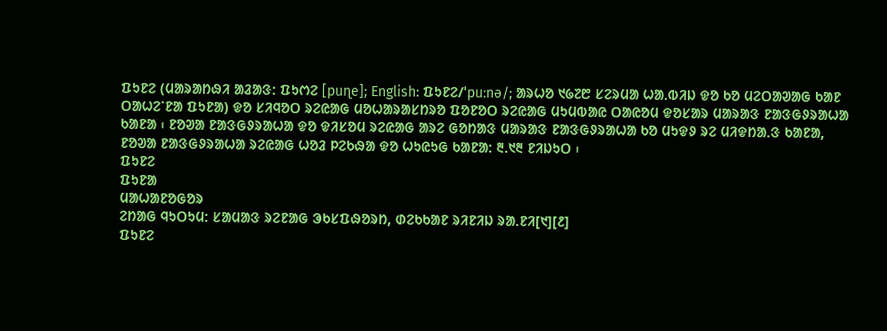ᱯᱩᱱᱮ (ᱢᱟᱨᱟᱴᱷᱤ ᱟᱲᱟᱝ: ᱯᱩᱬᱮ [puɳe]; English: ᱯᱩᱱᱮ/ˈpuːnə/; ᱟᱨᱦᱚ ᱑᱙᱗᱘ ᱥᱮᱨᱢᱟ ᱦᱟᱹᱵᱤᱡ ᱫᱚ ᱠᱚ ᱢᱮᱛᱟᱣᱟᱜ ᱠᱟᱱ ᱛᱟᱦᱮᱸᱱᱟ ᱯᱩᱱᱟ) ᱫᱚ ᱥᱤᱧᱚᱛ ᱨᱮᱭᱟᱜ ᱢᱚᱦᱟᱨᱟᱥᱴᱨᱚ ᱯᱚᱱᱚᱛ ᱨᱮᱭᱟᱜ ᱢᱩᱢᱵᱟᱭ ᱛᱟᱭᱚᱢ ᱫᱚᱥᱟᱨ ᱢᱟᱨᱟᱝ ᱱᱟᱝᱜᱽᱨᱟᱦᱟ ᱠᱟᱱᱟ ᱾ ᱱᱚᱣᱟ ᱱᱟᱝᱜᱽᱨᱟᱦᱟ ᱫᱚ ᱫᱤᱥᱚᱢ ᱨᱮᱭᱟᱜ ᱟᱨᱮ ᱜᱚᱴᱟᱝ ᱢᱟᱨᱟᱝ ᱱᱟᱝᱜᱽᱨᱟᱦᱟ ᱠᱚ ᱢᱩᱫᱽ ᱨᱮ ᱢᱤᱫᱴᱟᱹᱝ ᱠᱟᱱᱟ, ᱱᱚᱣᱟ ᱱᱟᱝᱜᱽᱨᱟᱦᱟ ᱨᱮᱭᱟᱜ ᱦᱚᱲ ᱞᱮᱠᱷᱟ ᱫᱚ ᱦᱩᱭᱩᱜ ᱠᱟᱱᱟ: ᱓.᱑᱓ ᱱᱤᱡᱩᱛ ᱾
ᱯᱩᱱᱮ
ᱯᱩᱱᱟ
ᱢᱟᱦᱟᱱᱚᱜᱚᱨ
ᱮᱴᱟᱜ ᱧᱩᱛᱩᱢ: ᱥᱟᱢᱟᱝ ᱨᱮᱱᱟᱜ ᱳᱠᱥᱯᱷᱚᱨᱴ, ᱰᱮᱠᱠᱟᱱ ᱨᱤᱱᱤᱡ ᱨᱟᱹᱱᱤ[᱑][᱒]
ᱯᱩᱱᱮ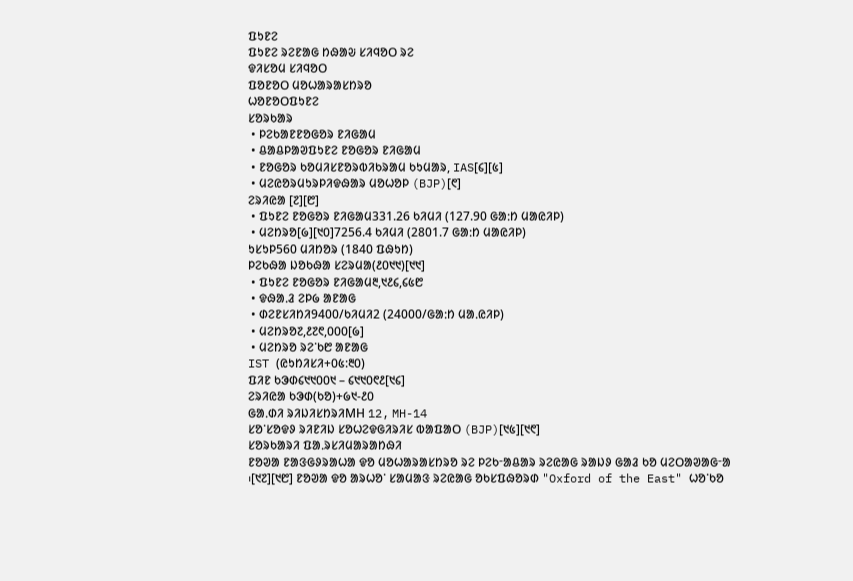ᱯᱩᱱᱮ
ᱯᱩᱱᱮ ᱨᱮᱱᱟᱜ ᱴᱷᱟᱶ ᱥᱤᱧᱚᱛ ᱨᱮ
ᱫᱤᱥᱚᱢ ᱥᱤᱧᱚᱛ
ᱯᱚᱱᱚᱛ ᱢᱚᱦᱟᱨᱟᱥᱴᱨᱚ
ᱦᱚᱱᱚᱛᱯᱩᱱᱮ
ᱥᱚᱨᱠᱟᱨ
 • ᱞᱮᱠᱟᱱᱱᱚᱜᱚᱨ ᱱᱤᱜᱟᱢ
 • ᱪᱟᱪᱞᱟᱣᱯᱩᱱᱮ ᱱᱚᱜᱚᱨ ᱱᱤᱜᱟᱢ
 • ᱱᱚᱜᱚᱨ ᱠᱚᱢᱤᱥᱱᱚᱨᱵᱤᱠᱨᱟᱢ ᱠᱩᱢᱟᱨ, IAS[᱔][᱕]
 • ᱢᱮᱭᱚᱨᱢᱩᱨᱞᱤᱫᱷᱟᱨ ᱢᱚᱦᱚᱞ (BJP)[᱖]
ᱮᱨᱤᱭᱟ [᱗][᱘]
 • ᱯᱩᱱᱮ ᱱᱚᱜᱚᱨ ᱱᱤᱜᱟᱢ331.26 ᱠᱤᱢᱤ (127.90 ᱜᱟᱺᱴ ᱢᱟᱭᱤᱞ)
 • ᱢᱮᱴᱨᱚ[᱙][᱑᱐]7256.4 ᱠᱤᱢᱤ (2801.7 ᱜᱟᱺᱴ ᱢᱟᱭᱤᱞ)
ᱩᱥᱩᱞ560 ᱢᱤᱴᱚᱨ (1840 ᱯᱷᱩᱴ)
ᱞᱮᱠᱷᱟ ᱡᱚᱠᱷᱟ ᱥᱮᱨᱢᱟ(᱒᱐᱑᱑)[᱑᱑]
 • ᱯᱩᱱᱮ ᱱᱚᱜᱚᱨ ᱱᱤᱜᱟᱢ᱓,᱑᱒᱔,᱔᱕᱘
 • ᱫᱷᱟᱹᱲ ᱮᱞ᱙ ᱟᱱᱟᱜ
 • ᱰᱮᱱᱥᱤᱴᱤ9400/ᱠᱤᱢᱤ2 (24000/ᱜᱟᱺᱴ ᱢᱟᱹᱭᱤᱞ)
 • ᱢᱮᱴᱨᱚ᱗,᱒᱗᱖,᱐᱐᱐[᱙]
 • ᱢᱮᱴᱨᱚ ᱨᱮᱸᱠ᱘ ᱟᱱᱟᱜ
IST (ᱭᱩᱴᱤᱥᱤ+᱐᱕:᱓᱐)
ᱯᱤᱱ ᱠᱳᱰ᱔᱑᱑᱐᱐᱑ – ᱔᱑᱑᱐᱖᱒[᱑᱔]
ᱮᱨᱤᱭᱟ ᱠᱳᱰ(ᱠᱚ)+᱙᱑-᱒᱐
ᱜᱟᱹᱰᱤ ᱨᱤᱡᱤᱥᱴᱨᱤMH 12, MH-14
ᱥᱚᱸᱥᱚᱫᱽ ᱨᱤᱱᱤᱡ ᱥᱚᱦᱮᱫᱜᱤᱨᱤᱥ ᱵᱟᱯᱟᱛ (BJP)[᱑᱕][᱑᱖]
ᱥᱚᱨᱠᱟᱨᱤ ᱯᱟᱹᱨᱥᱤᱢᱟᱨᱟᱴᱷᱤ
ᱱᱚᱣᱟ ᱱᱟᱝᱜᱽᱨᱟᱦᱟ ᱫᱚ ᱢᱚᱦᱟᱨᱟᱥᱴᱨᱚ ᱨᱮ ᱞᱮᱠᱼᱟᱪᱟᱨ ᱨᱮᱭᱟᱜ ᱨᱟᱡᱽ ᱜᱟᱲ ᱠᱚ ᱢᱮᱛᱟᱣᱟᱜᱼᱟ ᱾[᱑᱗][᱑᱘] ᱱᱚᱣᱟ ᱫᱚ ᱟᱨᱦᱚᱸ ᱥᱟᱢᱟᱝ ᱨᱮᱭᱟᱜ ᱚᱠᱥᱯᱷᱚᱨᱰ "Oxford of the East" ᱦᱚᱸᱠᱚ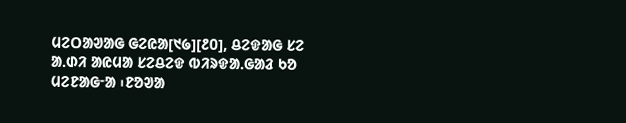ᱢᱮᱛᱟᱣᱟᱜ ᱜᱮᱭᱟ[᱑᱙][᱒᱐], ᱪᱮᱫᱟᱜ ᱥᱮ ᱟᱹᱰᱤ ᱟᱭᱢᱟ ᱥᱮᱪᱮᱫ ᱵᱤᱨᱫᱟᱹᱜᱟᱲ ᱠᱚ ᱢᱮᱱᱟᱜᱼᱟ ᱾ᱱᱚᱣᱟ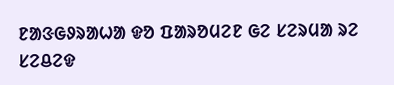ᱱᱟᱝᱜᱽᱨᱟᱦᱟ ᱫᱚ ᱯᱟᱨᱚᱢᱮᱱ ᱜᱮ ᱥᱮᱨᱢᱟ ᱨᱮ ᱥᱮᱪᱮᱫ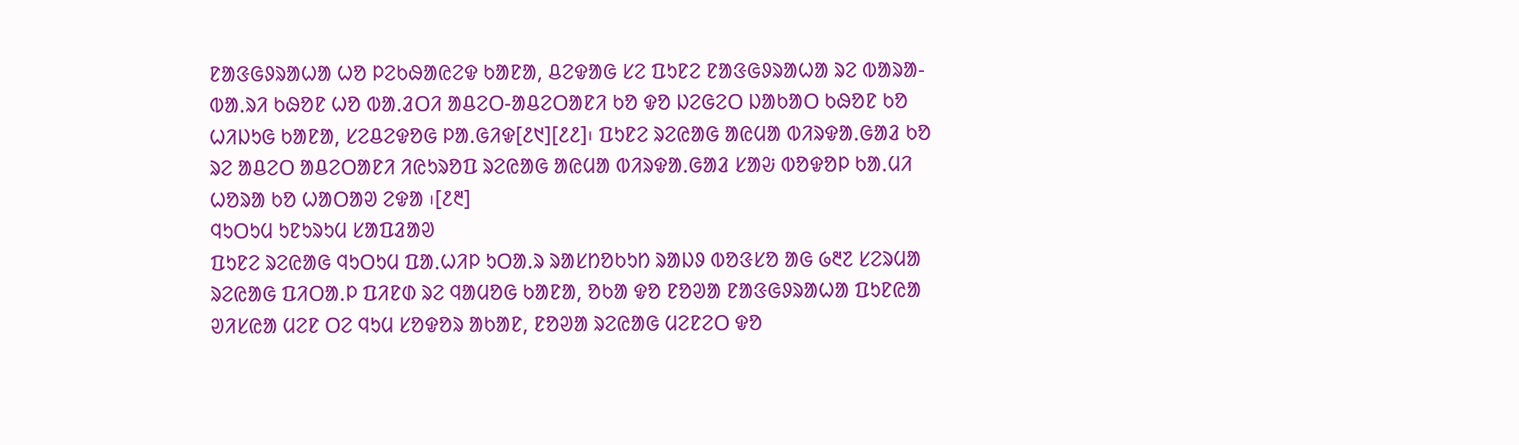ᱱᱟᱝᱜᱽᱨᱟᱦᱟ ᱦᱚ ᱞᱮᱠᱷᱟᱭᱮᱫ ᱠᱟᱱᱟ, ᱪᱮᱫᱟᱜ ᱥᱮ ᱯᱩᱱᱮ ᱱᱟᱝᱜᱽᱨᱟᱦᱟ ᱨᱮ ᱵᱟᱨᱟ-ᱵᱟᱹᱨᱤ ᱠᱷᱚᱱ ᱦᱚ ᱵᱟᱹᱲᱛᱤ ᱟᱪᱮᱛ-ᱟᱪᱮᱛᱟᱱᱤ ᱠᱚ ᱫᱚ ᱡᱮᱜᱮᱛ ᱡᱟᱠᱟᱛ ᱠᱷᱚᱱ ᱠᱚ ᱦᱤᱡᱩᱜ ᱠᱟᱱᱟ, ᱥᱮᱪᱮᱫᱚᱜ ᱞᱟᱹᱜᱤᱫ[᱒᱑][᱒᱒]᱾ ᱯᱩᱱᱮ ᱨᱮᱭᱟᱜ ᱟᱭᱢᱟ ᱵᱤᱨᱫᱟᱹᱜᱟᱲ ᱠᱚ ᱨᱮ ᱟᱪᱮᱛ ᱟᱪᱮᱛᱟᱱᱤ ᱤᱭᱩᱨᱚᱯ ᱨᱮᱭᱟᱜ ᱟᱭᱢᱟ ᱵᱤᱨᱫᱟᱹᱜᱟᱲ ᱥᱟᱶ ᱵᱚᱫᱚᱞ ᱠᱟᱹᱢᱤ ᱦᱚᱨᱟ ᱠᱚ ᱦᱟᱛᱟᱣ ᱮᱫᱟ ᱾[᱒᱓]
ᱧᱩᱛᱩᱢ ᱩᱱᱩᱨᱩᱢ ᱥᱟᱯᱲᱟᱣ
ᱯᱩᱱᱮ ᱨᱮᱭᱟᱜ ᱧᱩᱛᱩᱢ ᱯᱟᱹᱦᱤᱞ ᱩᱛᱟᱹᱨ ᱨᱟᱥᱴᱚᱠᱩᱴ ᱨᱟᱡᱽ ᱵᱚᱝᱥᱚ ᱟᱜ ᱙᱓᱗ ᱥᱮᱨᱢᱟ ᱨᱮᱭᱟᱜ ᱯᱤᱛᱟᱹᱞ ᱯᱤᱱᱰ ᱨᱮ ᱧᱟᱢᱚᱜ ᱠᱟᱱᱟ, ᱚᱠᱟ ᱫᱚ ᱱᱚᱣᱟ ᱱᱟᱝᱜᱽᱨᱟᱦᱟ ᱯᱩᱱᱭᱟ ᱣᱤᱥᱭᱟ ᱢᱮᱱ ᱛᱮ ᱧᱩᱢ ᱥᱚᱫᱚᱨ ᱟᱠᱟᱱ, ᱱᱚᱣᱟ ᱨᱮᱭᱟᱜ ᱢᱮᱱᱮᱛ ᱫᱚ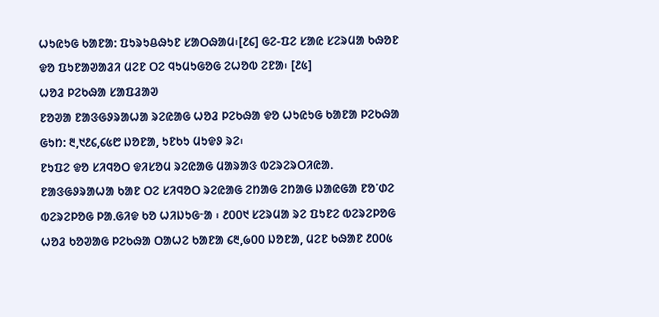ᱦᱩᱭᱩᱜ ᱠᱟᱱᱟ: ᱯᱩᱨᱩᱪᱷᱩᱱ ᱥᱟᱛᱷᱟᱢ᱾[᱒᱔] ᱜᱮ-ᱯᱮ ᱥᱟᱭ ᱥᱮᱨᱢᱟ ᱠᱷᱚᱱ ᱫᱚ ᱯᱩᱱᱟᱣᱟᱲᱤ ᱢᱮᱱ ᱛᱮ ᱧᱩᱢᱩᱜᱚᱜ ᱮᱦᱚᱵ ᱮᱱᱟ᱾ [᱒᱕]
ᱦᱚᱲ ᱞᱮᱠᱷᱟ ᱥᱟᱯᱲᱟᱣ
ᱱᱚᱣᱟ ᱱᱟᱝᱜᱽᱨᱟᱦᱟ ᱨᱮᱭᱟᱜ ᱦᱚᱲ ᱞᱮᱠᱷᱟ ᱫᱚ ᱦᱩᱭᱩᱜ ᱠᱟᱱᱟ ᱞᱮᱠᱷᱟ ᱜᱩᱴ: ᱓,᱑᱒᱔,᱔᱕᱘ ᱡᱚᱱᱟ, ᱩᱱᱠᱩ ᱢᱩᱫᱽ ᱨᱮ᱾
ᱱᱩᱯᱮ ᱫᱚ ᱥᱤᱧᱚᱛ ᱫᱤᱥᱚᱢ ᱨᱮᱭᱟᱜ ᱢᱟᱨᱟᱝ ᱵᱮᱨᱮᱨᱛᱤᱭᱟᱹ ᱱᱟᱝᱜᱽᱨᱟᱦᱟ ᱠᱟᱱ ᱛᱮ ᱥᱤᱧᱚᱛ ᱨᱮᱭᱟᱜ ᱮᱴᱟᱜ ᱮᱴᱟᱜ ᱡᱟᱭᱜᱟ ᱱᱚᱸᱰᱮ ᱵᱮᱨᱮᱞᱚᱜ ᱞᱟᱹᱜᱤᱫ ᱠᱚ ᱦᱤᱡᱩᱜᱼᱟ ᱾ ᱒᱐᱐᱑ ᱥᱮᱨᱢᱟ ᱨᱮ ᱯᱩᱱᱮ ᱵᱮᱨᱮᱞᱚᱜ ᱦᱚᱲ ᱠᱚᱣᱟᱜ ᱞᱮᱠᱷᱟ ᱛᱟᱦᱮ ᱠᱟᱱᱟ ᱔᱓,᱙᱐᱐ ᱡᱚᱱᱟ, ᱢᱮᱱ ᱠᱷᱟᱱ ᱒᱐᱐᱕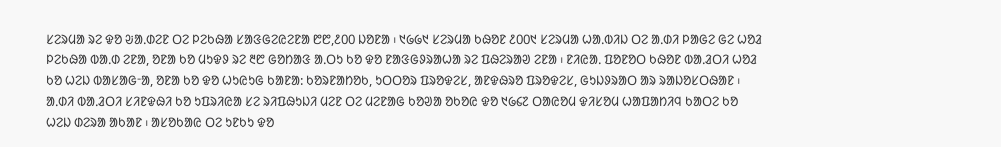ᱥᱮᱨᱢᱟ ᱨᱮ ᱫᱚ ᱶᱟᱹᱰᱮᱱ ᱛᱮ ᱞᱮᱠᱷᱟ ᱥᱟᱝᱜᱮᱭᱮᱱᱟ ᱘᱘,᱒᱐᱐ ᱡᱚᱱᱟ ᱾ ᱑᱙᱙᱑ ᱥᱮᱨᱢᱟ ᱠᱷᱚᱱ ᱒᱐᱐᱑ ᱥᱮᱨᱢᱟ ᱦᱟᱹᱵᱤᱡ ᱛᱮ ᱟᱹᱰᱤ ᱞᱟᱜᱮ ᱜᱮ ᱦᱚᱲ ᱞᱮᱠᱷᱟ ᱵᱟᱹᱰ ᱮᱱᱟ, ᱚᱱᱟ ᱠᱚ ᱢᱩᱫᱽ ᱨᱮ ᱓᱘ ᱜᱚᱴᱟᱝ ᱟᱹᱛᱩ ᱠᱚ ᱫᱚ ᱱᱟᱝᱜᱽᱨᱟᱦᱟ ᱨᱮ ᱯᱷᱮᱨᱟᱣ ᱮᱱᱟ ᱾ ᱱᱤᱭᱟᱹ ᱯᱚᱱᱚᱛ ᱠᱷᱚᱱ ᱵᱟᱹᱲᱛᱤ ᱦᱚᱲ ᱠᱚ ᱦᱮᱡ ᱵᱟᱥᱟᱜᱼᱟ, ᱚᱱᱟ ᱠᱚ ᱫᱚ ᱦᱩᱭᱩᱜ ᱠᱟᱱᱟ: ᱠᱚᱨᱱᱟᱴᱚᱠ, ᱩᱛᱛᱚᱨ ᱯᱨᱚᱫᱮᱥ, ᱟᱱᱫᱷᱨᱚ ᱯᱨᱚᱫᱮᱥ, ᱜᱩᱡᱽᱨᱟᱛ ᱟᱨ ᱨᱟᱡᱚᱥᱛᱷᱟᱱ ᱾ ᱟᱹᱰᱤ ᱵᱟᱹᱲᱛᱤ ᱥᱤᱱᱫᱷᱤ ᱠᱚ ᱩᱯᱨᱤᱭᱟ ᱥᱮ ᱨᱤᱯᱷᱩᱡᱤ ᱢᱮᱱ ᱛᱮ ᱢᱮᱱᱟᱜ ᱠᱚᱣᱟ ᱚᱠᱚᱭ ᱫᱚ ᱑᱙᱔᱗ ᱛᱟᱭᱚᱢ ᱫᱤᱥᱚᱢ ᱦᱟᱯᱟᱴᱤᱧ ᱠᱟᱛᱮ ᱠᱚ ᱦᱮᱡ ᱰᱮᱨᱟ ᱟᱠᱟᱱ ᱾ ᱟᱥᱚᱠᱟᱭ ᱛᱮ ᱩᱱᱠᱩ ᱫᱚ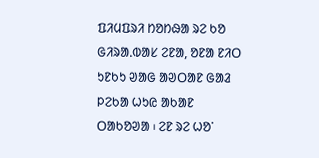ᱯᱤᱢᱯᱨᱤ ᱴᱚᱴᱷᱟ ᱨᱮ ᱠᱚ ᱜᱤᱨᱟᱹᱵᱟᱥ ᱮᱱᱟ, ᱚᱱᱟ ᱱᱤᱛ ᱩᱱᱠᱩ ᱣᱟᱜ ᱟᱣᱛᱟᱱ ᱜᱟᱲ ᱞᱮᱠᱟ ᱦᱩᱭ ᱟᱠᱟᱱ ᱛᱟᱠᱚᱣᱟ ᱾ ᱮᱱ ᱨᱮ ᱦᱚᱸ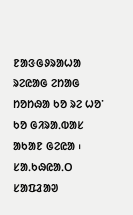ᱱᱟᱝᱜᱽᱨᱟᱦᱟ ᱨᱮᱭᱟᱜ ᱮᱴᱟᱜ ᱴᱚᱴᱷᱟ ᱠᱚ ᱨᱮ ᱦᱚᱸ ᱠᱚ ᱜᱤᱨᱟᱹᱵᱟᱥ ᱟᱠᱟᱱ ᱜᱮᱭᱟ ᱾
ᱥᱟᱹᱠᱷᱭᱟᱹᱛ ᱥᱟᱯᱲᱟᱣ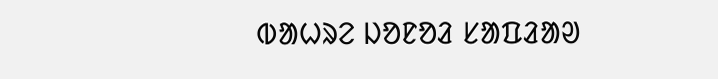ᱵᱟᱦᱨᱮ ᱡᱚᱱᱚᱲ ᱥᱟᱯᱲᱟᱣ